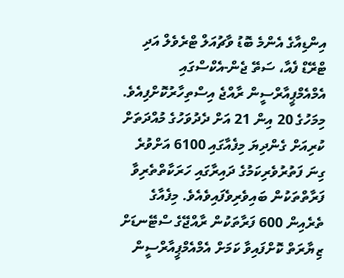އިންޑިއާގެ އެންމެ ބޮޑު ވާޗުއަލް ޓްރެވެލް އަދި ޓްރޭޑް ފެއާ، ސަތޭ ޖެން-އެކްސްގައި އެމްއެމްޕީއާރްސީން ރާއްޖެ އިސްތިހާރުކޮށްފިއެވެ.
މިމަހުގެ 20 އިން 21 އަށް ދެދުވަހުގެ މުއްދަތަށް ކުރިއަށް ގެންދިޔަ މިފެއާގައި 6100 އަށްވުރެ ގިނަ ފަތުރުވެރިކަމުގެ ދައިރާގައި ހަރަކާތްތެރިވާ ފަރާތްތަކުން ބައިވެރިވެފައިވެއެވެ. މިފެއާގެ ތެރެއިން 600 ފަރާތަކުން ރާއްޖޭގެ ސްޓޭނޑަށް ޒިޔާރަތް ކޮށްފައިވާ ކަމަށް އެމްއެމްޕީއާރްސީން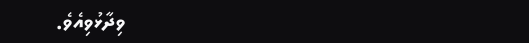ވިދާޅުވިއެވެ.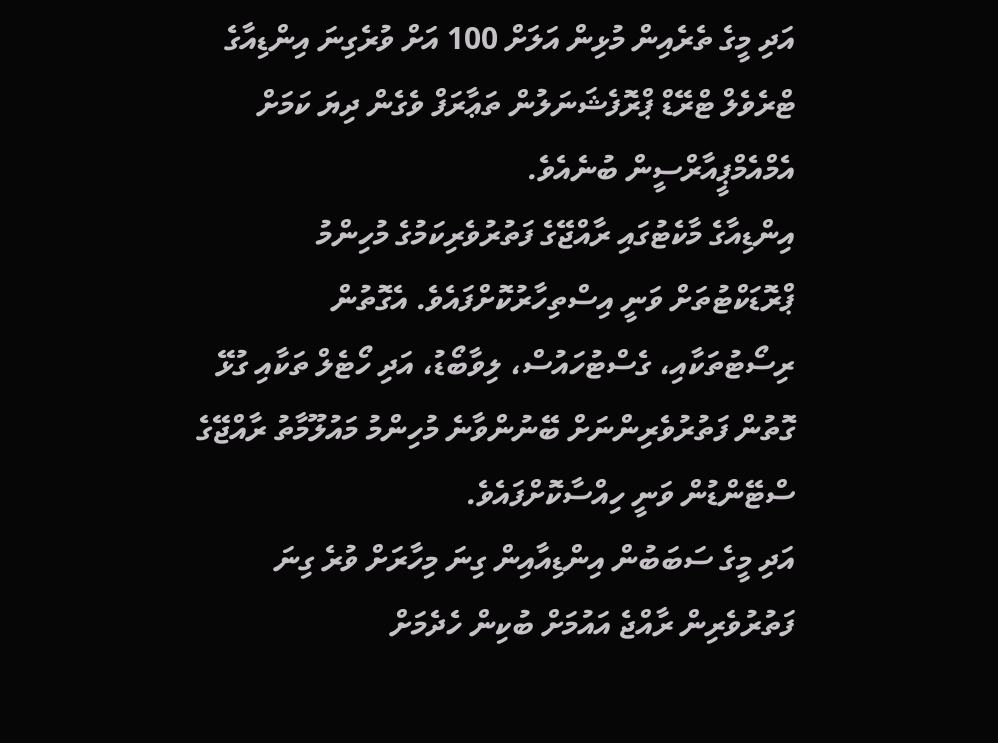އަދި މީގެ ތެރެއިން މުޅިން އަލަށް 100 އަށް ވުރެގިނަ އިންޑިއާގެ ޓްރެވެލް ޓްރޭޑް ޕްރޮފެޝަނަލުން ތަޢާރަފް ވެގެން ދިޔަ ކަމަށް އެމްއެމްޕީއާރްސީން ބުނެއެވެ.
އިންޑިއާގެ މާކެޓުގައި ރާއްޖޭގެ ފަތުރުވެރިކަމުގެ މުހިންމު ޕްރޮޑަކްޓުތަށް ވަނީ އިސްތިހާރުކޮށްފައެވެ. އެގޮތުން ރިސޯޓުތަކާއި، ގެސްޓުހައުސް، ލިވާބޯޑު، އަދި ހޯޓެލް ތަކާއި ގުޅޭ ގޮތުން ފަތުރުވެރިންނަށް ބޭނުންވާނެ މުހިންމު މައުލޫމާތު ރާއްޖޭގެ ސްޓޭންޑުން ވަނީ ހިއްސާކޮށްފައެވެ.
އަދި މީގެ ސަބަބުން އިންޑިއާއިން ގިނަ މިހާރަށް ވުރެ ގިނަ ފަތުރުވެރިން ރާއްޖެ އައުމަށް ބުކިން ހެދެމަށް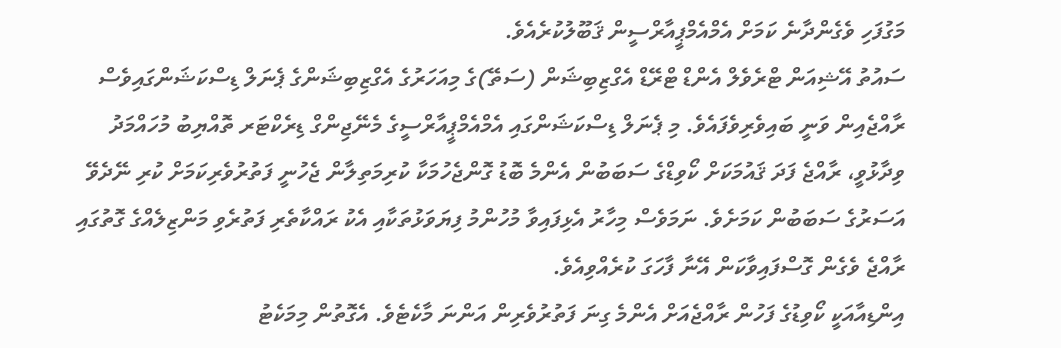މަގުފަހި ވެގެންދާނެ ކަމަށް އެމްއެމްޕީއާރްސީން ޤަބޫލުކުރެއެވެ.
ސައުތު އޭޝިއަން ޓްރެވެލް އެންޑް ޓްރޭޑް އެގްޒިބިޝަން (ސަތޭ)ގެ މިއަހަރުގެ އެގްޒިބިޝަންގެ ޕެނަލް ޑިސްކަޝަންގައިވެސް ރާއްޖެއިން ވަނީ ބައިވެރިވެފައެވެ. މި ޕެނަލް ޑިސްކަޝަންގައި އެމްއެމްޕީއާރްސީގެ މެނޭޖިންގް ޑިރެކްޓަރ ތޮއްޔިބު މުހައްމަދު ވިދާޅުވީ، ރާއްޖެ ފަދަ ޤައުމަކަށް ކޯވިޑްގެ ސަބަބުން އެންމެ ބޮޑު ގޮންޖެހުމަކާ ކުރިމަތިލާން ޖެހުނީ ފަތުރުވެރިކަމަށް ކުރި ނޭދެވޭ އަސަރުގެ ސަބަބުން ކަމަށެވެ. ނަމަވެސް މިހާރު އެޅިފައިވާ މުހުންމު ފިޔަވަޅުތަކާއި އެކު ރައްކާތެރި ފަތުރެވި މަންޒިލެއްގެ ގޮތުގައި ރާއްޖެ ވެގެން ގޮސްފައިވާކަން އޭނާ ފާހަގަ ކުރެއްވިއެވެ.
އިންޑިއާއަކީ ކޯވިޑުގެ ފަހުން ރާއްޖެއަށް އެންމެ ގިނަ ފަތުރުވެރިން އަންނަ މާކެޓެވެ. އެގޮތުން މިމަކެޓު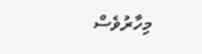މިހާރުވެސް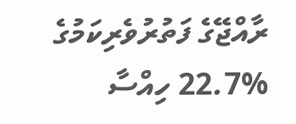ރާއްޖޭގެ ފަތުރުވެރިކަމުގެ %22.7 ހިއްސާ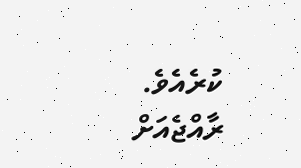ކުރެއެވެ. ރާއްޖެއަށް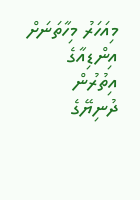މިއަހަރު މިހާތަނަށް އިންޑިއާގެ އިތުރުން ދުނިޔޭގެ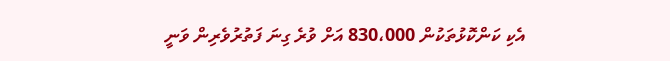އެކި ކަންކޮޅުތަކުން 830،000 އަށް ވުރެ ގިނަ ފަތުރުވެރިން ވަނީ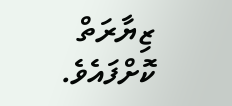ޒިޔާރަތް ކޮށްފައެވެ.